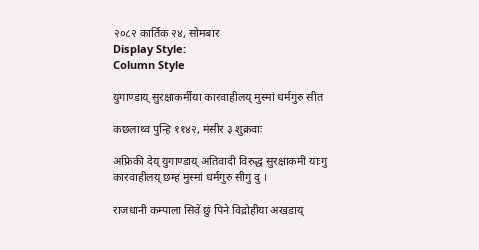२०८२ कार्तिक २४, सोमबार
Display Style:
Column Style

युगाण्डाय् सुरक्षाकर्मीया कारवाहीलय् मुस्मां धर्मगुरु सीत

कछलाथ्व पुन्हि ११४२, मंसीर ३ शुक्रवाः

अफ्रिकी देय् युगाण्डाय् अतिवादी विरुद्ध सुरक्षाकमीं याःगु कारवाहीलय् छम्ह मुस्मां धर्मगुरु सीगु दु ।

राजधानी कम्पाला सिवें छुं पिने विद्रोहीया अखडाय्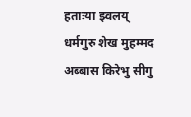हताःया झ्वलय् धर्मगुरु शेख मुहम्मद अब्बास किरेभु सीगु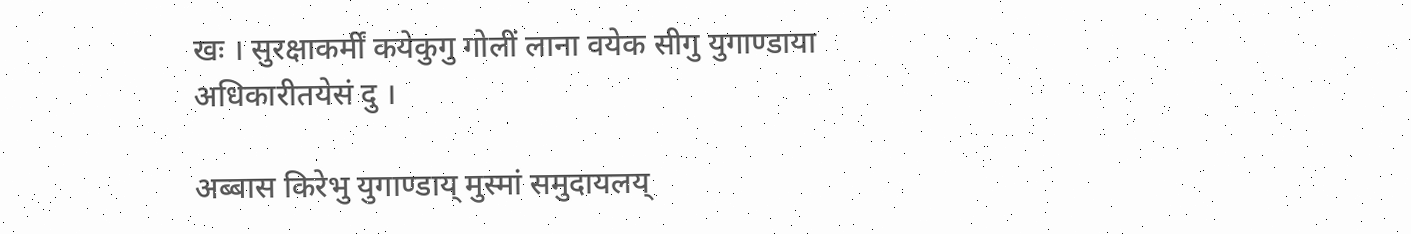खः । सुरक्षाकर्मीं कयेकुगु गोलीं लाना वयेक सीगु युगाण्डाया अधिकारीतयेसं दु ।

अब्बास किरेभु युगाण्डाय् मुस्मां समुदायलय्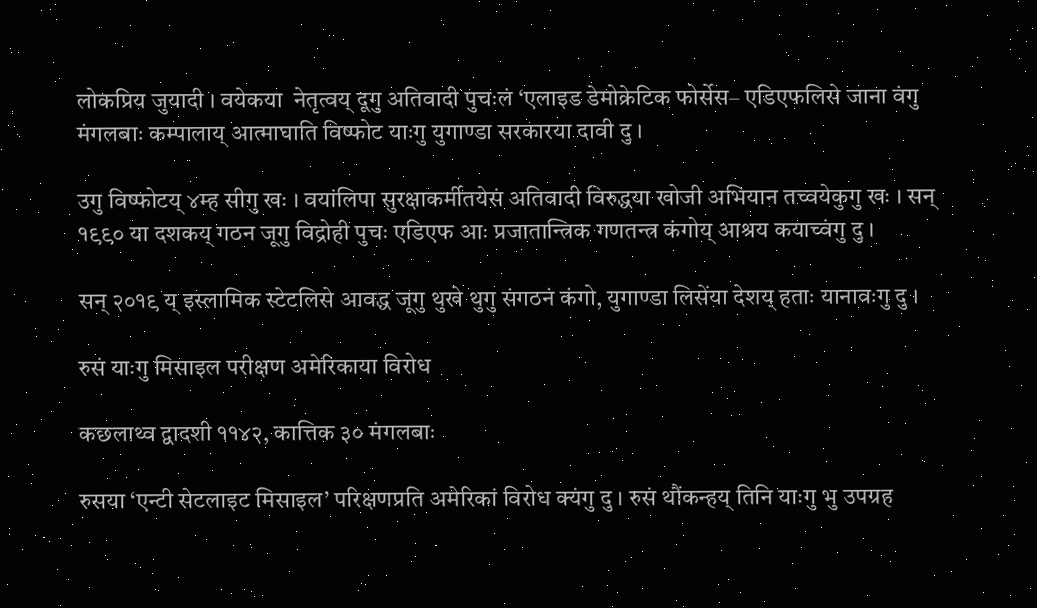लोकप्रिय जुयादी । वयेकया  नेतृत्वय् दूगु अतिवादी पुचःलं ‘एलाइड डेमोक्रेटिक फोर्सेस– एडिएफलिसे जाना वंगु मंगलबाः कम्पालाय् आत्माघाति विष्फोट याःगु युगाण्डा सरकारया दावी दु ।

उगु विष्फोटय् ४म्ह सीगु खः । वयांलिपा सुरक्षाकर्मीतयेसं अतिवादी विरुद्धया खोजी अभियान तच्वयेकुगु खः । सन् १९९० या दशकय् गठन जूगु विद्रोही पुचः एडिएफ आः प्रजातान्त्रिक गणतन्त्र कंगोय् आश्रय कयाच्वंगु दु ।

सन् २०१९ य् इस्लामिक स्टेटलिसे आवद्ध जूगु थुखे थुगु संगठनं कंगो, युगाण्डा लिसेंया देशय् हताः यानावःगु दु ।

रुसं याःगु मिसाइल परीक्षण अमेरिकाया विरोध

कछलाथ्व द्वादशी ११४२, कात्तिक ३० मंगलबाः

रुसया ‘एन्टी सेटलाइट मिसाइल’ परिक्षणप्रति अमेरिकां विरोध क्यंगु दु । रुसं थौंकन्हय् तिनि याःगु भु उपग्रह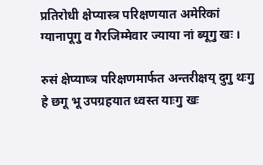प्रतिरोधी क्षेप्यास्त्र परिक्षणयात अमेरिकां ग्यानापूगु व गैरजिम्मेवार ज्याया नां ब्यूगु खः ।

रुसं क्षेप्याष्त्र परिक्षणमार्फत अन्तरीक्षय् दुगु थःगु हे छगू भू उपग्रहयात ध्वस्त याःगु खः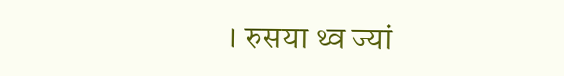। रुसया थ्व ज्यां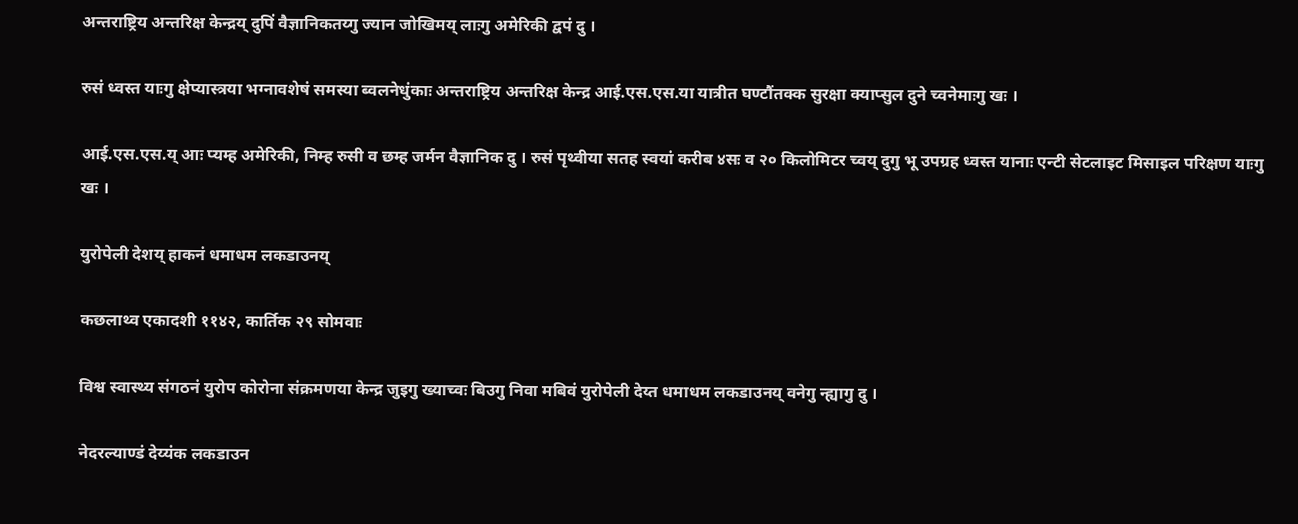अन्तराष्ट्रिय अन्तरिक्ष केन्द्रय् दुपिं वैज्ञानिकतय्गु ज्यान जोखिमय् लाःगु अमेरिकी द्वपं दु ।

रुसं ध्वस्त याःगु क्षेप्यास्त्रया भग्नावशेषं समस्या ब्वलनेधुंकाः अन्तराष्ट्रिय अन्तरिक्ष केन्द्र आई.एस.एस.या यात्रीत घण्टौंतक्क सुरक्षा क्याप्सुल दुने च्वनेमाःगु खः ।

आई.एस.एस.य् आः प्यम्ह अमेरिकी, निम्ह रुसी व छम्ह जर्मन वैज्ञानिक दु । रुसं पृथ्वीया सतह स्वयां करीब ४सः व २० किलोमिटर च्वय् दुगु भू उपग्रह ध्वस्त यानाः एन्टी सेटलाइट मिसाइल परिक्षण याःगु खः ।

युरोपेली देशय् हाकनं धमाधम लकडाउनय्

कछलाथ्व एकादशी ११४२, कार्तिक २९ सोमवाः

विश्व स्वास्थ्य संगठनं युरोप कोरोना संक्रमणया केन्द्र जुइगु ख्याच्वः बिउगु निवा मबिवं युरोपेली देय्त धमाधम लकडाउनय् वनेगु न्ह्यागु दु ।

नेदरल्याण्डं देय्यंक लकडाउन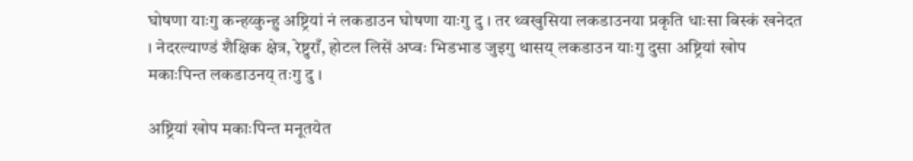घोषणा याःगु कन्हय्कुन्हु अष्ट्रियां नं लकडाउन घोषणा याःगु दु । तर थ्वखुसिया लकडाउनया प्रकृति धाःसा बिस्कं खनेदत । नेदरल्याण्डं शैक्षिक क्षेत्र, रेष्टुराँ, होटल लिसें अप्वः भिडभाड जुइगु थासय् लकडाउन याःगु दुसा अष्ट्रियां खोप मकाःपिन्त लकडाउनय् तःगु दु ।

अष्ट्रियां खोप मकाःपिन्त मनूतयेत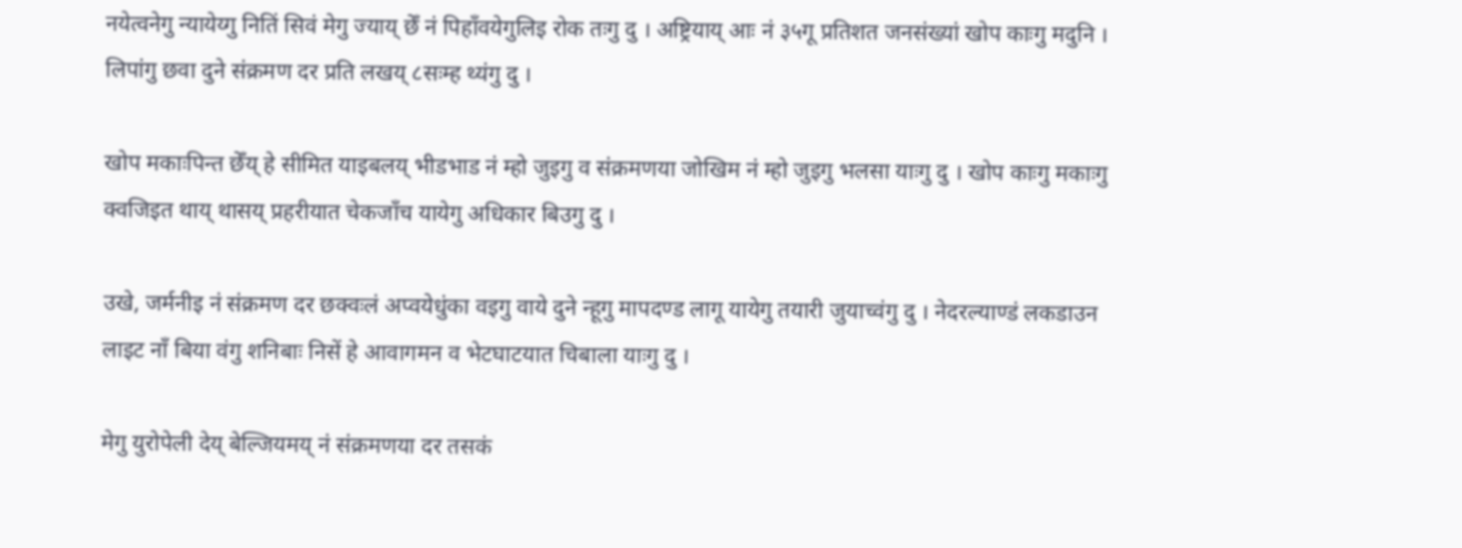नयेत्वनेगु न्यायेय्गु नितिं सिवं मेगु ज्याय् छेँ नं पिहाँवयेगुलिइ रोक तःगु दु । अष्ट्रियाय् आः नं ३५गू प्रतिशत जनसंख्यां खोप काःगु मदुनि । लिपांगु छवा दुने संक्रमण दर प्रति लखय् ८सःम्ह थ्यंगु दु ।

खोप मकाःपिन्त छेँय् हे सीमित याइबलय् भीडभाड नं म्हो जुइगु व संक्रमणया जोखिम नं म्हो जुइगु भलसा याःगु दु । खोप काःगु मकाःगु क्वजिइत थाय् थासय् प्रहरीयात चेकजाँच यायेगु अधिकार बिउगु दु ।

उखे, जर्मनीइ नं संक्रमण दर छक्वःलं अप्वयेधुंका वइगु वाये दुने न्हूगु मापदण्ड लागू यायेगु तयारी जुयाच्वंगु दु । नेदरल्याण्डं लकडाउन लाइट नाँ बिया वंगु शनिबाः निसें हे आवागमन व भेटघाटयात चिबाला याःगु दु ।

मेगु युरोपेली देय् बेल्जियमय् नं संक्रमणया दर तसकं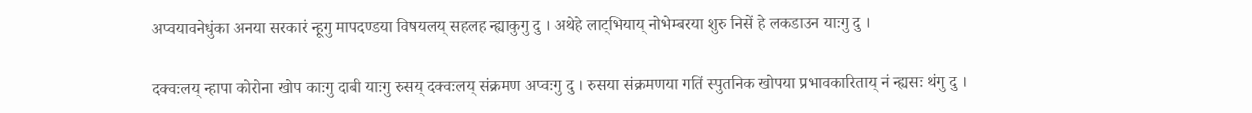अप्वयावनेधुंका अनया सरकारं न्हूगु मापदण्डया विषयलय् सहलह न्ह्याकुगु दु । अथेहे लाट्भियाय् नोभेम्बरया शुरु निसें हे लकडाउन याःगु दु ।

दक्वःलय् न्हापा कोरोना खोप काःगु दाबी याःगु रुसय् दक्वःलय् संक्रमण अप्वःगु दु । रुसया संक्रमणया गतिं स्पुतनिक खोपया प्रभावकारिताय् नं न्ह्यसः थंगु दु ।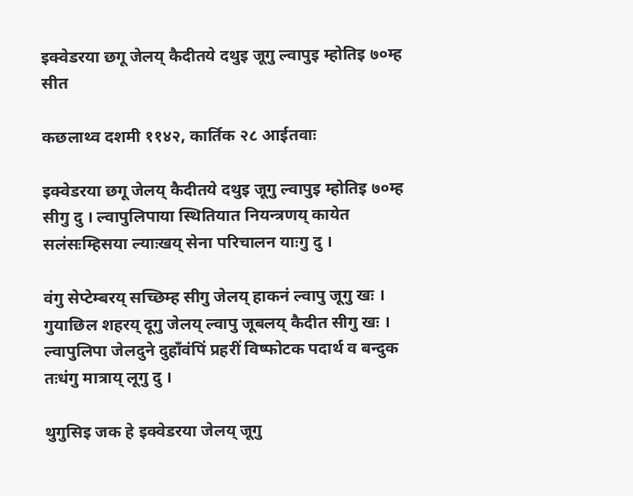इक्वेडरया छगू जेलय् कैदीतये दथुइ जूगु ल्वापुइ म्होतिइ ७०म्ह सीत

कछलाथ्व दशमी ११४२, कार्तिक २८ आईतवाः

इक्वेडरया छगू जेलय् कैदीतये दथुइ जूगु ल्वापुइ म्होतिइ ७०म्ह सीगु दु । ल्वापुलिपाया स्थितियात नियन्त्रणय् कायेत सलंसःम्हिसया ल्याःखय् सेना परिचालन याःगु दु ।

वंगु सेप्टेम्बरय् सच्छिम्ह सीगु जेलय् हाकनं ल्वापु जूगु खः । गुयाछिल शहरय् दूगु जेलय् ल्वापु जूबलय् कैदीत सीगु खः । ल्वापुलिपा जेलदुने दुहाँवंपिं प्रहरीं विष्फोटक पदार्थ व बन्दुक तःधंगु मात्राय् लूगु दु ।

थुगुसिइ जक हे इक्वेडरया जेलय् जूगु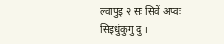ल्वापुइ २ सः सिवें अप्वः सिइधुंकुगु दु ।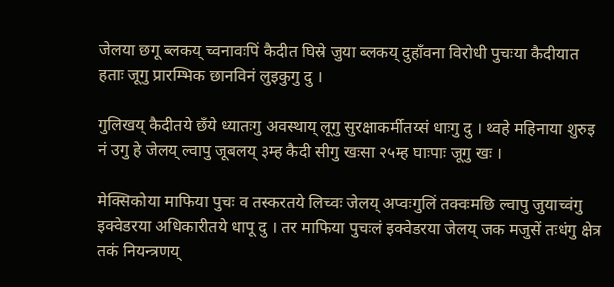जेलया छगू ब्लकय् च्वनावःपिं कैदीत घिस्रे जुया ब्लकय् दुहाँवना विरोधी पुचःया कैदीयात हताः जूगु प्रारम्भिक छानविनं लुइकुगु दु ।

गुलिखय् कैदीतये छँये ध्यातःगु अवस्थाय् लूगु सुरक्षाकर्मीतय्सं धाःगु दु । थ्वहे महिनाया शुरुइ नं उगु हे जेलय् ल्वापु जूबलय् ३म्ह कैदी सीगु खःसा २५म्ह घाःपाः जूगु खः ।

मेक्सिकोया माफिया पुचः व तस्करतये लिच्वः जेलय् अप्वःगुलिं तक्वःमछि ल्वापु जुयाच्वंगु इक्वेडरया अधिकारीतये धापू दु । तर माफिया पुचःलं इक्वेडरया जेलय् जक मजुसें तःधंगु क्षेत्र तकं नियन्त्रणय्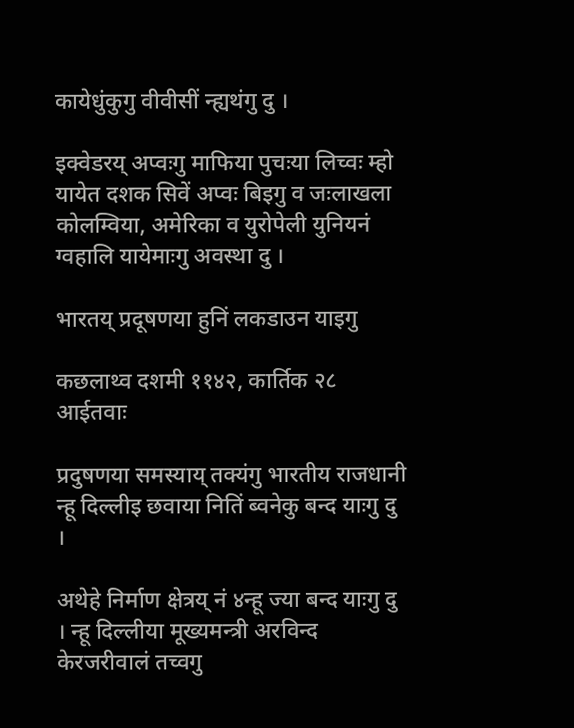कायेधुंकुगु वीवीसीं न्ह्यथंगु दु ।

इक्वेडरय् अप्वःगु माफिया पुचःया लिच्वः म्हो यायेत दशक सिवें अप्वः बिइगु व जःलाखला कोलम्विया, अमेरिका व युरोपेली युनियनं ग्वहालि यायेमाःगु अवस्था दु ।

भारतय् प्रदूषणया हुनिं लकडाउन याइगु

कछलाथ्व दशमी ११४२, कार्तिक २८ आईतवाः

प्रदुषणया समस्याय् तक्यंगु भारतीय राजधानी न्हू दिल्लीइ छवाया नितिं ब्वनेकु बन्द याःगु दु ।

अथेहे निर्माण क्षेत्रय् नं ४न्हू ज्या बन्द याःगु दु । न्हू दिल्लीया मूख्यमन्त्री अरविन्द केरजरीवालं तच्वगु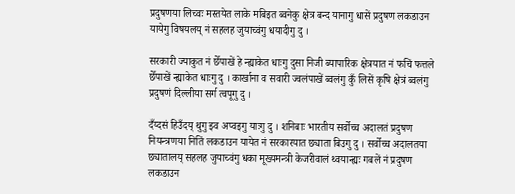प्रदुषणया लिच्वः मस्तयेत लाके मबिइत ब्वनेकु क्षेत्र बन्द यानागु धासें प्रदुषण लकडाउन यायेगु विषयलय् नं सहलह जुयाच्वंगु धयादीगु दु ।

सरकारी ज्याकुत नं छेँपाखें हे न्ह्याकेत धाःगु दुसा निजी ब्यापारिक क्षेत्रयात नं फचिं फत्तले छेँपाखें न्ह्याकेत धाःगु दु । कार्खाना व सवारी ज्वलंपाखें ब्वलंगु कुँ लिसें कृषि क्षेत्रं ब्वलंगु प्रदुषणं दिल्लीया सर्ग त्वपूगु दु ।

दँय्दसं हिउँदय् थुगु झ्व अप्वइगु याःगु दु । शनिबाः भारतीय सर्वोच्च अदालतं प्रदुषण नियन्त्रणया नितिं लकडाउन यायेत नं सरकारयात छ्याता बिउगु दु । सर्वोच्च अदालतया छ्यातालय् सहलह जुयाच्वंगु धका मूख्यमन्त्री केजरीवालं थ्वयान्ह्यः गबलें नं प्रदुषण लकडाउन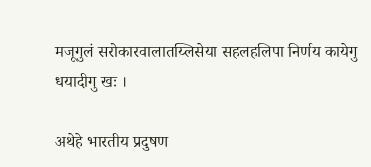मजूगुलं सरोकारवालातय्लिसेया सहलहलिपा निर्णय कायेगु धयादीगु खः ।

अथेहे भारतीय प्रदुषण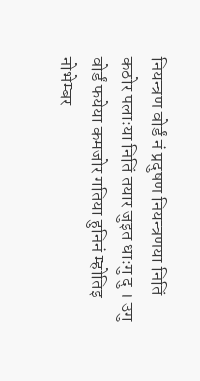नियन्त्रण वोर्डं नं प्रदुषण नियन्त्रणया नितिं कठोर पलाःया नितिं तयार जुइत धाःगु दु । उगु वोर्डं फयेया कमजोर गतिया हुनिनं म्होतिइ नोभेम्बर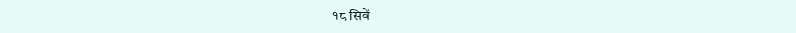१८ सिवें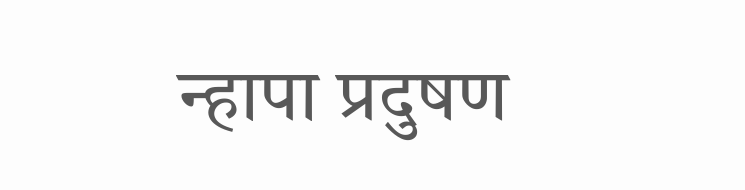न्हापा प्रदुषण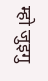म्हो जुइगु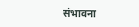संभावना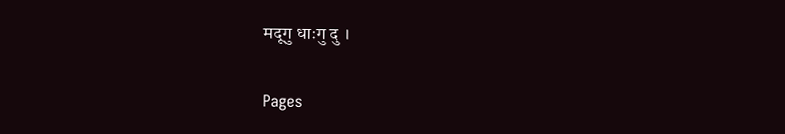मदूगु धाःगु दु ।

Pages